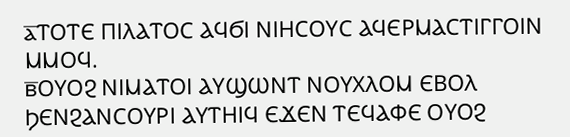ⲁ̅ⲦⲞⲦⲈ ⲠⲒⲖⲀⲦⲞⲤ ⲀϤϬⲒ ⲚⲒⲎⲤⲞⲨⲤ ⲀϤⲈⲢⲘⲀⲤⲦⲒⲄⲄⲞⲒⲚ ⲘⲘⲞϤ.
ⲃ̅ⲞⲨⲞϨ ⲚⲒⲘⲀⲦⲞⲒ ⲀⲨϢⲰⲚⲦ ⲚⲞⲨⲬⲖⲞⲘ ⲈⲂⲞⲖ ϦⲈⲚϨⲀⲚⲤⲞⲨⲢⲒ ⲀⲨⲦⲎⲒϤ ⲈϪⲈⲚ ⲦⲈϤⲀⲪⲈ ⲞⲨⲞϨ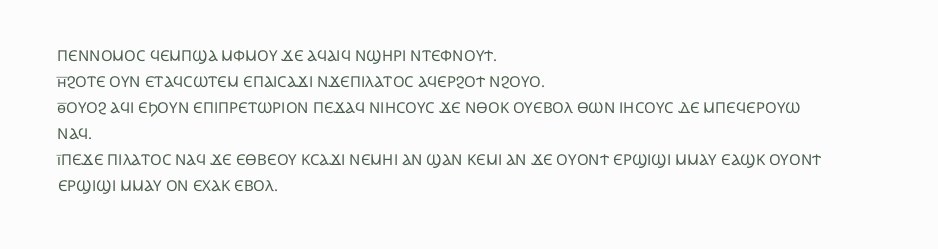ⲠⲈⲚⲚⲞⲘⲞⲤ ϤⲈⲘⲠϢⲀ ⲘⲪⲘⲞⲨ ϪⲈ ⲀϤⲀⲒϤ ⲚϢⲎⲢⲒ ⲚⲦⲈⲪⲚⲞⲨϮ.
ⲏ̅ϨⲞⲦⲈ ⲞⲨⲚ ⲈⲦⲀϤⲤⲰⲦⲈⲘ ⲈⲠⲀⲒⲤⲀϪⲒ ⲚϪⲈⲠⲒⲖⲀⲦⲞⲤ ⲀϤⲈⲢϨⲞϮ ⲚϨⲞⲨⲞ.
ⲑ̅ⲞⲨⲞϨ ⲀϤⲒ ⲈϦⲞⲨⲚ ⲈⲠⲒⲠⲢⲈⲦⲰⲢⲒⲞⲚ ⲠⲈϪⲀϤ ⲚⲒⲎⲤⲞⲨⲤ ϪⲈ ⲚⲐⲞⲔ ⲞⲨⲈⲂⲞⲖ ⲐⲰⲚ ⲒⲎⲤⲞⲨⲤ ⲆⲈ ⲘⲠⲈϤⲈⲢⲞⲨⲰ ⲚⲀϤ.
ⲓ̅ⲠⲈϪⲈ ⲠⲒⲖⲀⲦⲞⲤ ⲚⲀϤ ϪⲈ ⲈⲐⲂⲈⲞⲨ ⲔⲤⲀϪⲒ ⲚⲈⲘⲎⲒ ⲀⲚ ϢⲀⲚ ⲔⲈⲘⲒ ⲀⲚ ϪⲈ ⲞⲨⲞⲚϮ ⲈⲢϢⲒϢⲒ ⲘⲘⲀⲨ ⲈⲀϢⲔ ⲞⲨⲞⲚϮ ⲈⲢϢⲒϢⲒ ⲘⲘⲀⲨ ⲞⲚ ⲈⲬⲀⲔ ⲈⲂⲞⲖ.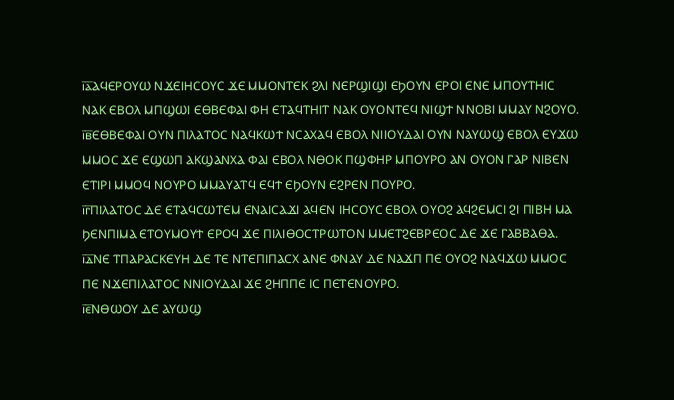ⲓ̅ⲁ̅ⲀϤⲈⲢⲞⲨⲰ ⲚϪⲈⲒⲎⲤⲞⲨⲤ ϪⲈ ⲘⲘⲞⲚⲦⲈⲔ ϨⲖⲒ ⲚⲈⲢϢⲒϢⲒ ⲈϦⲞⲨⲚ ⲈⲢⲞⲒ ⲈⲚⲈ ⲘⲠⲞⲨⲦⲎⲒⲤ ⲚⲀⲔ ⲈⲂⲞⲖ ⲘⲠϢⲰⲒ ⲈⲐⲂⲈⲪⲀⲒ ⲪⲎ ⲈⲦⲀϤⲦⲎⲒⲦ ⲚⲀⲔ ⲞⲨⲞⲚⲦⲈϤ ⲚⲒϢϮ ⲚⲚⲞⲂⲒ ⲘⲘⲀⲨ ⲚϨⲞⲨⲞ.
ⲓ̅ⲃ̅ⲈⲐⲂⲈⲪⲀⲒ ⲞⲨⲚ ⲠⲒⲖⲀⲦⲞⲤ ⲚⲀϤⲔⲰϮ ⲚⲤⲀⲬⲀϤ ⲈⲂⲞⲖ ⲚⲒⲒⲞⲨⲆⲀⲒ ⲞⲨⲚ ⲚⲀⲨⲰϢ ⲈⲂⲞⲖ ⲈⲨϪⲰ ⲘⲘⲞⲤ ϪⲈ ⲈϢⲰⲠ ⲀⲔϢⲀⲚⲬⲀ ⲪⲀⲒ ⲈⲂⲞⲖ ⲚⲐⲞⲔ ⲠϢⲪⲎⲢ ⲘⲠⲞⲨⲢⲞ ⲀⲚ ⲞⲨⲞⲚ ⲄⲀⲢ ⲚⲒⲂⲈⲚ ⲈⲦⲒⲢⲒ ⲘⲘⲞϤ ⲚⲞⲨⲢⲞ ⲘⲘⲀⲨⲀⲦϤ ⲈϤϮ ⲈϦⲞⲨⲚ ⲈϨⲢⲈⲚ ⲠⲞⲨⲢⲞ.
ⲓ̅ⲅ̅ⲠⲒⲖⲀⲦⲞⲤ ⲆⲈ ⲈⲦⲀϤⲤⲰⲦⲈⲘ ⲈⲚⲀⲒⲤⲀϪⲒ ⲀϤⲈⲚ ⲒⲎⲤⲞⲨⲤ ⲈⲂⲞⲖ ⲞⲨⲞϨ ⲀϤϨⲈⲘⲤⲒ ϨⲒ ⲠⲒⲂⲎ ⲘⲀ ϦⲈⲚⲠⲒⲘⲀ ⲈⲦⲞⲨⲘⲞⲨϮ ⲈⲢⲞϤ ϪⲈ ⲠⲒⲖⲒⲐⲞⲤⲦⲢⲰⲦⲞⲚ ⲘⲘⲈⲦϨⲈⲂⲢⲈⲞⲤ ⲆⲈ ϪⲈ ⲄⲀⲂⲂⲀⲐⲀ.
ⲓ̅ⲇ̅ⲚⲈ ⲦⲠⲀⲢⲀⲤⲔⲈⲨⲎ ⲆⲈ ⲦⲈ ⲚⲦⲈⲠⲒⲠⲀⲤⲬ ⲀⲚⲈ ⲪⲚⲀⲨ ⲆⲈ ⲚⲀϪⲠ ⲠⲈ ⲞⲨⲞϨ ⲚⲀϤϪⲰ ⲘⲘⲞⲤ ⲠⲈ ⲚϪⲈⲠⲒⲖⲀⲦⲞⲤ ⲚⲚⲒⲞⲨⲆⲀⲒ ϪⲈ ϨⲎⲠⲠⲈ ⲒⲤ ⲠⲈⲦⲈⲚⲞⲨⲢⲞ.
ⲓ̅ⲉ̅ⲚⲐⲰⲞⲨ ⲆⲈ ⲀⲨⲰϢ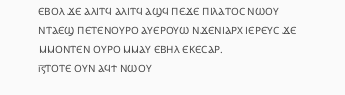ⲈⲂⲞⲖ ϪⲈ ⲀⲖⲒⲦϤ ⲀⲖⲒⲦϤ ⲀϢϤ ⲠⲈϪⲈ ⲠⲒⲖⲀⲦⲞⲤ ⲚⲰⲞⲨ ⲚⲦⲀⲈϢ ⲠⲈⲦⲈⲚⲞⲨⲢⲞ ⲀⲨⲈⲢⲞⲨⲰ ⲚϪⲈⲚⲒⲀⲢⲬ ⲒⲈⲢⲈⲨⲤ ϪⲈ ⲘⲘⲞⲚⲦⲈⲚ ⲞⲨⲢⲞ ⲘⲘⲀⲨ ⲈⲂⲎⲖ ⲈⲔⲈⲤⲀⲢ.
ⲓ̅ⲋ̅ⲦⲞⲦⲈ ⲞⲨⲚ ⲀϤϮ ⲚⲰⲞⲨ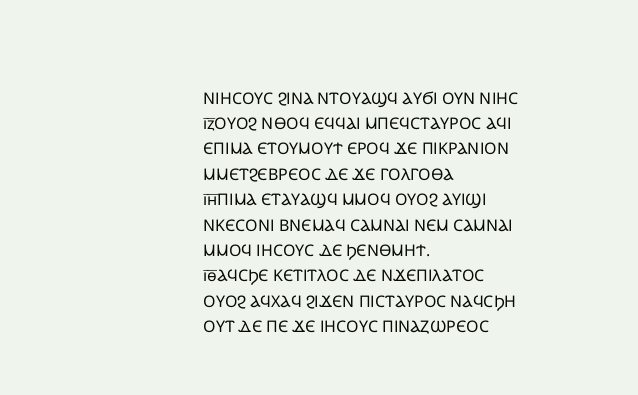ⲚⲒⲎⲤⲞⲨⲤ ϨⲒⲚⲀ ⲚⲦⲞⲨⲀϢϤ ⲀⲨϬⲒ ⲞⲨⲚ ⲚⲒⲎⲤ
ⲓ̅ⲍ̅ⲞⲨⲞϨ ⲚⲐⲞϤ ⲈϤϤⲀⲒ ⲘⲠⲈϤⲤⲦⲀⲨⲢⲞⲤ ⲀϤⲒ ⲈⲠⲒⲘⲀ ⲈⲦⲞⲨⲘⲞⲨϮ ⲈⲢⲞϤ ϪⲈ ⲠⲒⲔⲢⲀⲚⲒⲞⲚ ⲘⲘⲈⲦϨⲈⲂⲢⲈⲞⲤ ⲆⲈ ϪⲈ ⲄⲞⲖⲄⲞⲐⲀ
ⲓ̅ⲏ̅ⲠⲒⲘⲀ ⲈⲦⲀⲨⲀϢϤ ⲘⲘⲞϤ ⲞⲨⲞϨ ⲀⲨⲒϢⲒ ⲚⲔⲈⲤⲞⲚⲒ ⲂⲚⲈⲘⲀϤ ⲤⲀⲘⲚⲀⲒ ⲚⲈⲘ ⲤⲀⲘⲚⲀⲒ ⲘⲘⲞϤ ⲒⲎⲤⲞⲨⲤ ⲆⲈ ϦⲈⲚⲐⲘⲎϮ.
ⲓ̅ⲑ̅ⲀϤⲤϦⲈ ⲔⲈⲦⲒⲦⲖⲞⲤ ⲆⲈ ⲚϪⲈⲠⲒⲖⲀⲦⲞⲤ ⲞⲨⲞϨ ⲀϤⲬⲀϤ ϨⲒϪⲈⲚ ⲠⲒⲤⲦⲀⲨⲢⲞⲤ ⲚⲀϤⲤϦⲎ ⲞⲨⲦ ⲆⲈ ⲠⲈ ϪⲈ ⲒⲎⲤⲞⲨⲤ ⲠⲒⲚⲀⲌⲰⲢⲈⲞⲤ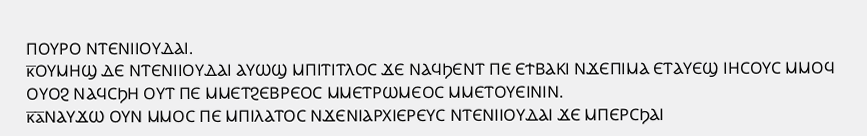ⲠⲞⲨⲢⲞ ⲚⲦⲈⲚⲒⲒⲞⲨⲆⲀⲒ.
ⲕ̅ⲞⲨⲘⲎϢ ⲆⲈ ⲚⲦⲈⲚⲒⲒⲞⲨⲆⲀⲒ ⲀⲨⲰϢ ⲘⲠⲒⲦⲒⲦⲖⲞⲤ ϪⲈ ⲚⲀϤϦⲈⲚⲦ ⲠⲈ ⲈϮⲂⲀⲔⲒ ⲚϪⲈⲠⲒⲘⲀ ⲈⲦⲀⲨⲈϢ ⲒⲎⲤⲞⲨⲤ ⲘⲘⲞϤ ⲞⲨⲞϨ ⲚⲀϤⲤϦⲎ ⲞⲨⲦ ⲠⲈ ⲘⲘⲈⲦϨⲈⲂⲢⲈⲞⲤ ⲘⲘⲈⲦⲢⲰⲘⲈⲞⲤ ⲘⲘⲈⲦⲞⲨⲈⲒⲚⲒⲚ.
ⲕ̅ⲁ̅ⲚⲀⲨϪⲰ ⲞⲨⲚ ⲘⲘⲞⲤ ⲠⲈ ⲘⲠⲒⲖⲀⲦⲞⲤ ⲚϪⲈⲚⲒⲀⲢⲬⲒⲈⲢⲈⲨⲤ ⲚⲦⲈⲚⲒⲒⲞⲨⲆⲀⲒ ϪⲈ ⲘⲠⲈⲢⲤϦⲀⲒ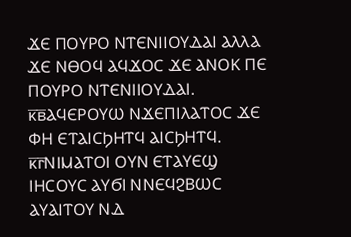ϪⲈ ⲠⲞⲨⲢⲞ ⲚⲦⲈⲚⲒⲒⲞⲨⲆⲀⲒ ⲀⲖⲖⲀ ϪⲈ ⲚⲐⲞϤ ⲀϤϪⲞⲤ ϪⲈ ⲀⲚⲞⲔ ⲠⲈ ⲠⲞⲨⲢⲞ ⲚⲦⲈⲚⲒⲒⲞⲨⲆⲀⲒ.
ⲕ̅ⲃ̅ⲀϤⲈⲢⲞⲨⲰ ⲚϪⲈⲠⲒⲖⲀⲦⲞⲤ ϪⲈ ⲪⲎ ⲈⲦⲀⲒⲤϦⲎⲦϤ ⲀⲒⲤϦⲎⲦϤ.
ⲕ̅ⲅ̅ⲚⲒⲘⲀⲦⲞⲒ ⲞⲨⲚ ⲈⲦⲀⲨⲈϢ ⲒⲎⲤⲞⲨⲤ ⲀⲨϬⲒ ⲚⲚⲈϤϨⲂⲰⲤ ⲀⲨⲀⲒⲦⲞⲨ ⲚⲆ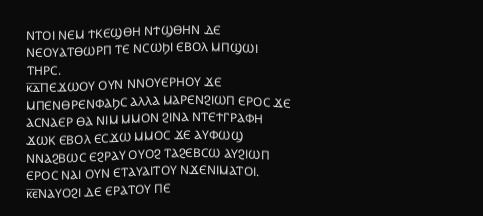ⲚⲦⲞⲒ ⲚⲈⲘ ϮⲔⲈϢⲐⲎ ⲚϮϢⲐⲎⲚ ⲆⲈ ⲚⲈⲞⲨⲀⲦⲐⲰⲢⲠ ⲦⲈ ⲚⲤⲰϦⲒ ⲈⲂⲞⲖ ⲘⲠϢⲰⲒ ⲦⲎⲢⲤ.
ⲕ̅ⲇ̅ⲠⲈϪⲰⲞⲨ ⲞⲨⲚ ⲚⲚⲞⲨⲈⲢⲎⲞⲨ ϪⲈ ⲘⲠⲈⲚⲐⲢⲈⲚⲪⲀϦⲤ ⲀⲖⲖⲀ ⲘⲀⲢⲈⲚϨⲒⲰⲠ ⲈⲢⲞⲤ ϪⲈ ⲀⲤⲚⲀⲈⲢ ⲐⲀ ⲚⲒⲘ ⲘⲘⲞⲚ ϨⲒⲚⲀ ⲚⲦⲈϮⲄⲢⲀⲪⲎ ϪⲰⲔ ⲈⲂⲞⲖ ⲈⲤϪⲰ ⲘⲘⲞⲤ ϪⲈ ⲀⲨⲪⲰϢ ⲚⲚⲀϨⲂⲰⲤ ⲈϨⲢⲀⲨ ⲞⲨⲞϨ ⲦⲀϨⲈⲂⲤⲰ ⲀⲨϨⲒⲰⲠ ⲈⲢⲞⲤ ⲚⲀⲒ ⲞⲨⲚ ⲈⲦⲀⲨⲀⲒⲦⲞⲨ ⲚϪⲈⲚⲒⲘⲀⲦⲞⲒ.
ⲕ̅ⲉ̅ⲚⲀⲨⲞϨⲒ ⲆⲈ ⲈⲢⲀⲦⲞⲨ ⲠⲈ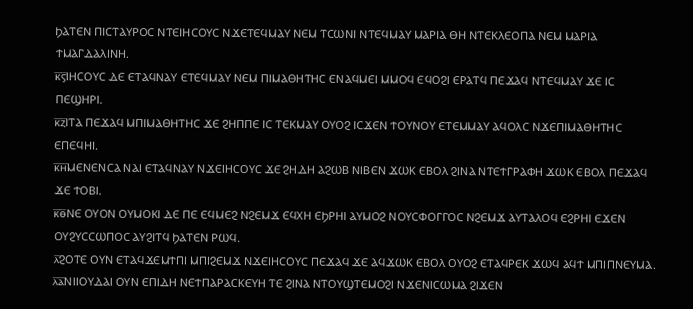ϦⲀⲦⲈⲚ ⲠⲒⲤⲦⲀⲨⲢⲞⲤ ⲚⲦⲈⲒⲎⲤⲞⲨⲤ ⲚϪⲈⲦⲈϤⲘⲀⲨ ⲚⲈⲘ ⲦⲤⲰⲚⲒ ⲚⲦⲈϤⲘⲀⲨ ⲘⲀⲢⲒⲀ ⲐⲎ ⲚⲦⲈⲔⲖⲈⲞⲠⲀ ⲚⲈⲘ ⲘⲀⲢⲒⲀ ϮⲘⲀⲄⲆⲀⲖⲒⲚⲎ.
ⲕ̅ⲋ̅ⲒⲎⲤⲞⲨⲤ ⲆⲈ ⲈⲦⲀϤⲚⲀⲨ ⲈⲦⲈϤⲘⲀⲨ ⲚⲈⲘ ⲠⲒⲘⲀⲐⲎⲦⲎⲤ ⲈⲚⲀϤⲘⲈⲒ ⲘⲘⲞϤ ⲈϤⲞϨⲒ ⲈⲢⲀⲦϤ ⲠⲈϪⲀϤ ⲚⲦⲈϤⲘⲀⲨ ϪⲈ ⲒⲤ ⲠⲈϢⲎⲢⲒ.
ⲕ̅ⲍ̅ⲒⲦⲀ ⲠⲈϪⲀϤ ⲘⲠⲒⲘⲀⲐⲎⲦⲎⲤ ϪⲈ ϨⲎⲠⲠⲈ ⲒⲤ ⲦⲈⲔⲘⲀⲨ ⲞⲨⲞϨ ⲒⲤϪⲈⲚ ϮⲞⲨⲚⲞⲨ ⲈⲦⲈⲘⲘⲀⲨ ⲀϤⲞⲖⲤ ⲚϪⲈⲠⲒⲘⲀⲐⲎⲦⲎⲤ ⲈⲠⲈϤⲎⲒ.
ⲕ̅ⲏ̅ⲘⲈⲚⲈⲚⲤⲀ ⲚⲀⲒ ⲈⲦⲀϤⲚⲀⲨ ⲚϪⲈⲒⲎⲤⲞⲨⲤ ϪⲈ ϨⲎⲆⲎ ⲀϨⲰⲂ ⲚⲒⲂⲈⲚ ϪⲰⲔ ⲈⲂⲞⲖ ϨⲒⲚⲀ ⲚⲦⲈϮⲄⲢⲀⲪⲎ ϪⲰⲔ ⲈⲂⲞⲖ ⲠⲈϪⲀϤ ϪⲈ ϮⲞⲂⲒ.
ⲕ̅ⲑ̅ⲚⲈ ⲞⲨⲞⲚ ⲞⲨⲘⲞⲔⲒ ⲆⲈ ⲠⲈ ⲈϤⲘⲈϨ ⲚϨⲈⲘϪ ⲈϤⲬⲎ ⲈϦⲢⲎⲒ ⲀⲨⲘⲞϨ ⲚⲞⲨⲤⲪⲞⲄⲄⲞⲤ ⲚϨⲈⲘϪ ⲀⲨⲦⲀⲖⲞϤ ⲈϨⲢⲎⲒ ⲈϪⲈⲚ ⲞⲨϨⲨⲤⲤⲰⲠⲞⲤ ⲀⲨϨⲒⲦϤ ϦⲀⲦⲈⲚ ⲢⲰϤ.
ⲗ̅ϨⲞⲦⲈ ⲞⲨⲚ ⲈⲦⲀϤϪⲈⲘϮⲠⲒ ⲘⲠⲒϨⲈⲘϪ ⲚϪⲈⲒⲎⲤⲞⲨⲤ ⲠⲈϪⲀϤ ϪⲈ ⲀϤϪⲰⲔ ⲈⲂⲞⲖ ⲞⲨⲞϨ ⲈⲦⲀϤⲢⲈⲔ ϪⲰϤ ⲀϤϮ ⲘⲠⲒⲠⲚⲈⲨⲘⲀ.
ⲗ̅ⲁ̅ⲚⲒⲒⲞⲨⲆⲀⲒ ⲞⲨⲚ ⲈⲠⲒⲆⲎ ⲚⲈϮⲠⲀⲢⲀⲤⲔⲈⲨⲎ ⲦⲈ ϨⲒⲚⲀ ⲚⲦⲞⲨϢⲦⲈⲘⲞϨⲒ ⲚϪⲈⲚⲒⲤⲰⲘⲀ ϨⲒϪⲈⲚ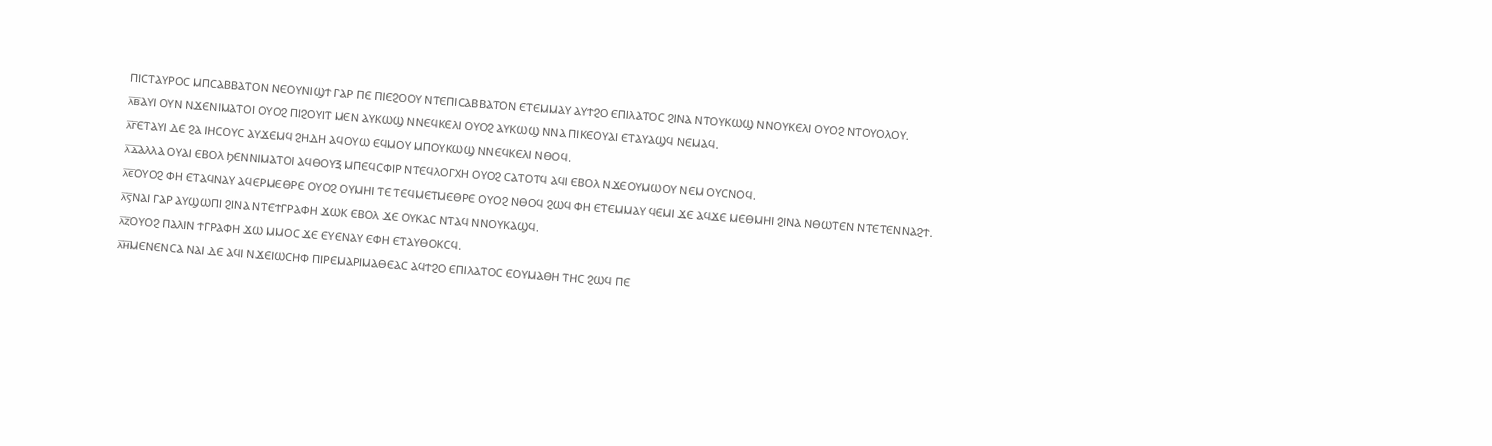ⲠⲒⲤⲦⲀⲨⲢⲞⲤ ⲘⲠⲤⲀⲂⲂⲀⲦⲞⲚ ⲚⲈⲞⲨⲚⲒϢϮ ⲄⲀⲢ ⲠⲈ ⲠⲒⲈϨⲞⲞⲨ ⲚⲦⲈⲠⲒⲤⲀⲂⲂⲀⲦⲞⲚ ⲈⲦⲈⲘⲘⲀⲨ ⲀⲨϮϨⲞ ⲈⲠⲒⲖⲀⲦⲞⲤ ϨⲒⲚⲀ ⲚⲦⲞⲨⲔⲰϢ ⲚⲚⲞⲨⲔⲈⲖⲒ ⲞⲨⲞϨ ⲚⲦⲞⲨⲞⲖⲞⲨ.
ⲗ̅ⲃ̅ⲀⲨⲒ ⲞⲨⲚ ⲚϪⲈⲚⲒⲘⲀⲦⲞⲒ ⲞⲨⲞϨ ⲠⲒϨⲞⲨⲒⲦ ⲘⲈⲚ ⲀⲨⲔⲰϢ ⲚⲚⲈϤⲔⲈⲖⲒ ⲞⲨⲞϨ ⲀⲨⲔⲰϢ ⲚⲚⲀ ⲠⲒⲔⲈⲞⲨⲀⲒ ⲈⲦⲀⲨⲀϢϤ ⲚⲈⲘⲀϤ.
ⲗ̅ⲅ̅ⲈⲦⲀⲨⲒ ⲆⲈ ϨⲀ ⲒⲎⲤⲞⲨⲤ ⲀⲨϪⲈⲘϤ ϨⲎⲆⲎ ⲀϤⲞⲨⲰ ⲈϤⲘⲞⲨ ⲘⲠⲞⲨⲔⲰϢ ⲚⲚⲈϤⲔⲈⲖⲒ ⲚⲐⲞϤ.
ⲗ̅ⲇ̅ⲀⲖⲖⲀ ⲞⲨⲀⲒ ⲈⲂⲞⲖ ϦⲈⲚⲚⲒⲘⲀⲦⲞⲒ ⲀϤⲐⲞⲨⲜ ⲘⲠⲈϤⲤⲪⲒⲢ ⲚⲦⲈϤⲖⲞⲄⲬⲎ ⲞⲨⲞϨ ⲤⲀⲦⲞⲦϤ ⲀϤⲒ ⲈⲂⲞⲖ ⲚϪⲈⲞⲨⲘⲰⲞⲨ ⲚⲈⲘ ⲞⲨⲤⲚⲞϤ.
ⲗ̅ⲉ̅ⲞⲨⲞϨ ⲪⲎ ⲈⲦⲀϤⲚⲀⲨ ⲀϤⲈⲢⲘⲈⲐⲢⲈ ⲞⲨⲞϨ ⲞⲨⲘⲎⲒ ⲦⲈ ⲦⲈϤⲘⲈⲦⲘⲈⲐⲢⲈ ⲞⲨⲞϨ ⲚⲐⲞϤ ϨⲰϤ ⲪⲎ ⲈⲦⲈⲘⲘⲀⲨ ϤⲈⲘⲒ ϪⲈ ⲀϤϪⲈ ⲘⲈⲐⲘⲎⲒ ϨⲒⲚⲀ ⲚⲐⲰⲦⲈⲚ ⲚⲦⲈⲦⲈⲚⲚⲀϨϮ.
ⲗ̅ⲋ̅ⲚⲀⲒ ⲄⲀⲢ ⲀⲨϢⲰⲠⲒ ϨⲒⲚⲀ ⲚⲦⲈϮⲄⲢⲀⲪⲎ ϪⲰⲔ ⲈⲂⲞⲖ ϪⲈ ⲞⲨⲔⲀⲤ ⲚⲦⲀϤ ⲚⲚⲞⲨⲔⲀϢϤ.
ⲗ̅ⲍ̅ⲞⲨⲞϨ ⲠⲀⲖⲒⲚ ϮⲄⲢⲀⲪⲎ ϪⲰ ⲘⲘⲞⲤ ϪⲈ ⲈⲨⲈⲚⲀⲨ ⲈⲪⲎ ⲈⲦⲀⲨⲐⲞⲔⲤϤ.
ⲗ̅ⲏ̅ⲘⲈⲚⲈⲚⲤⲀ ⲚⲀⲒ ⲆⲈ ⲀϤⲒ ⲚϪⲈⲒⲰⲤⲎⲪ ⲠⲒⲢⲈⲘⲀⲢⲒⲘⲀⲐⲈⲀⲤ ⲀϤϮϨⲞ ⲈⲠⲒⲖⲀⲦⲞⲤ ⲈⲞⲨⲘⲀⲐⲎ ⲦⲎⲤ ϨⲰϤ ⲠⲈ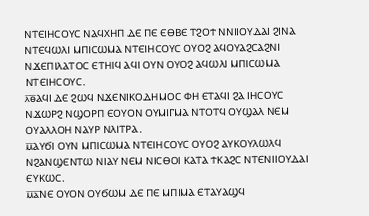ⲚⲦⲈⲒⲎⲤⲞⲨⲤ ⲚⲀϤⲬⲎⲠ ⲆⲈ ⲠⲈ ⲈⲐⲂⲈ ⲦϨⲞϮ ⲚⲚⲒⲒⲞⲨⲆⲀⲒ ϨⲒⲚⲀ ⲚⲦⲈϤⲰⲖⲒ ⲘⲠⲒⲤⲰⲘⲀ ⲚⲦⲈⲒⲎⲤⲞⲨⲤ ⲞⲨⲞϨ ⲀϤⲞⲨⲀϨⲤⲀϨⲚⲒ ⲚϪⲈⲠⲒⲖⲀⲦⲞⲤ ⲈⲦⲎⲒϤ ⲀϤⲒ ⲞⲨⲚ ⲞⲨⲞϨ ⲀϤⲰⲖⲒ ⲘⲠⲒⲤⲰⲘⲀ ⲚⲦⲈⲒⲎⲤⲞⲨⲤ.
ⲗ̅ⲑ̅ⲀϤⲒ ⲆⲈ ϨⲰϤ ⲚϪⲈⲚⲒⲔⲞⲆⲎⲘⲞⲤ ⲪⲎ ⲈⲦⲀϤⲒ ϨⲀ ⲒⲎⲤⲞⲨⲤ ⲚϪⲰⲢϨ ⲚϢⲞⲢⲠ ⲈⲞⲨⲞⲚ ⲞⲨⲘⲒⲄⲘⲀ ⲚⲦⲞⲦϤ ⲞⲨϢⲀⲖ ⲚⲈⲘ ⲞⲨⲀⲖⲖⲞⲎ ⲚⲀⲨⲢ ⲚⲖⲒⲦⲢⲀ.
ⲙ̅ⲀⲨϬⲒ ⲞⲨⲚ ⲘⲠⲒⲤⲰⲘⲀ ⲚⲦⲈⲒⲎⲤⲞⲨⲤ ⲞⲨⲞϨ ⲀⲨⲔⲞⲨⲖⲰⲖϤ ⲚϨⲀⲚϢⲈⲚⲦⲰ ⲚⲒⲀⲨ ⲚⲈⲘ ⲚⲒⲤⲐⲞⲒ ⲔⲀⲦⲀ ϮⲔⲀϨⲤ ⲚⲦⲈⲚⲒⲒⲞⲨⲆⲀⲒ ⲈⲨⲔⲰⲤ.
ⲙ̅ⲁ̅ⲚⲈ ⲞⲨⲞⲚ ⲞⲨϬⲰⲘ ⲆⲈ ⲠⲈ ⲘⲠⲒⲘⲀ ⲈⲦⲀⲨⲀϢϤ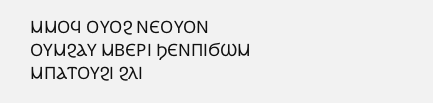ⲘⲘⲞϤ ⲞⲨⲞϨ ⲚⲈⲞⲨⲞⲚ ⲞⲨⲘϨⲀⲨ ⲘⲂⲈⲢⲒ ϦⲈⲚⲠⲒϬⲰⲘ ⲘⲠⲀⲦⲞⲨϨⲒ ϨⲖⲒ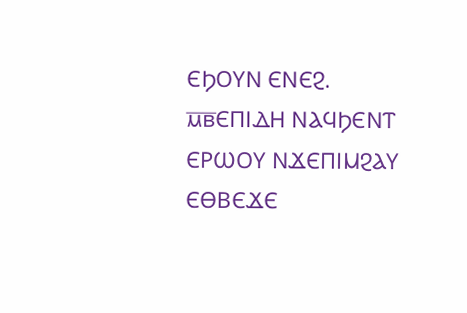ⲈϦⲞⲨⲚ ⲈⲚⲈϨ.
ⲙ̅ⲃ̅ⲈⲠⲒⲆⲎ ⲚⲀϤϦⲈⲚⲦ ⲈⲢⲰⲞⲨ ⲚϪⲈⲠⲒⲘϨⲀⲨ ⲈⲐⲂⲈϪⲈ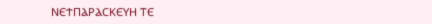ⲚⲈϮⲠⲀⲢⲀⲤⲔⲈⲨⲎ ⲦⲈ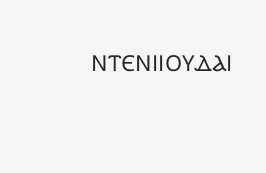ⲚⲦⲈⲚⲒⲒⲞⲨⲆⲀⲒ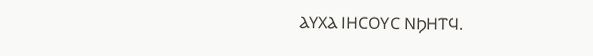ⲀⲨⲬⲀ ⲒⲎⲤⲞⲨⲤ ⲚϦⲎⲦϤ.